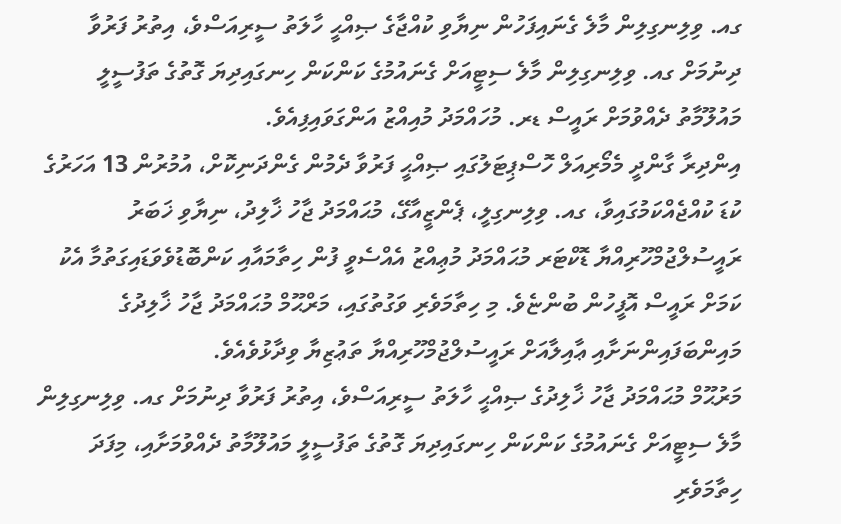ގއ. ވިލިނގިލިން މާލެ ގެނައިފަހުން ނިޔާވި ކުއްޖާގެ ޞިއްޙީ ހާލަތު ސީރިއަސްވެ، އިތުރު ފަރުވާ ދިނުމަށް ގއ. ވިލިނގިލިން މާލެ ސިޓީއަށް ގެނައުމުގެ ކަންކަން ހިނގައިދިޔަ ގޮތުގެ ތަފުސީލީ މައުލޫމާތު ދެއްވުމަށް ރައީސް ޑރ. މުހައްމަދު މުއިއްޒު އަންގަވައިފިއެވެ.
އިންދިރާ ގާންދީ މެމޯރިއަލް ހޮސްޕިޓަލުގައި ޞިއްޙީ ފަރުވާ ދެމުން ގެންދަނިކޮށް، އުމުރުން 13 އަހަރުގެ ކުޑަ ކުއްޖެއްކަމުގައިވާ، ގއ. ވިލިނގިލީ، ޕެންޒީއާގޭ، މުޙައްމަދު ޖާހު ޚާލިދު، ނިޔާވި ޚަބަރު ރައީސުލްޖުމްހޫރިއްޔާ ޑޮކްޓަރ މުޙައްމަދު މުޢިއްޒު އެއްސެވީ ފުން ހިތާމައާއި ކަންބޮޑުވެވަޑައިގަތުމާ އެކު ކަމަށް ރައީސް އޮފީހުން ބުންޏެވެ. މި ހިތާމަވެރި ވަގުތުގައި، މަރްޙޫމް މުޙައްމަދު ޖާހު ޚާލިދުގެ މައިންބަފައިންނަށާއި ޢާއިލާއަށް ރައީސުލްޖުމްހޫރިއްޔާ ތަޢުޒިޔާ ވިދާޅުވެއެވެ.
މަރުޙޫމް މުޙައްމަދު ޖާހު ޚާލިދުގެ ޞިއްޙީ ހާލަތު ސީރިއަސްވެ، އިތުރު ފަރުވާ ދިނުމަށް ގއ. ވިލިނގިލިން މާލެ ސިޓީއަށް ގެނައުމުގެ ކަންކަން ހިނގައިދިޔަ ގޮތުގެ ތަފުސީލީ މައުލޫމާތު ދެއްވުމަށާއި، މިފަދަ ހިތާމަވެރި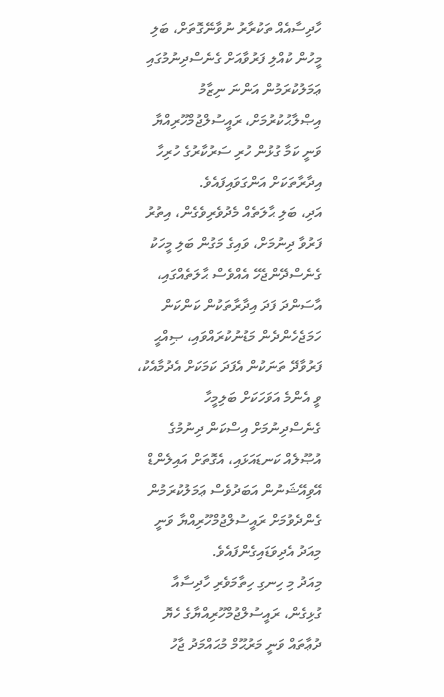ހާދިސާއެއް ތަކުރާރު ނުވާނޭގޮތަށް، ބަލި މީހުން ކުއްލި ފަރުވާއަށް ގެނެސްދިނުމުގައި ޢަމަލުކުރަމުން އަންނަ ނިޒާމު އިޞްލާޙުކުރުމަށް، ރައީސުލްޖުމްހޫރިއްޔާ ވަނީ ކަމާ ގުޅުން ހުރި ސަރުކާރުގެ ހުރިހާ އިދާރާތަކަށް އަންގަވައިފައެވެ.
އަދި، ބަލި ޙާލަތެއް މެދުވެރިވެގެން، އިތުރު ފަރުވާ ދިނުމަށް، ވައިގެ މަގުން ބަލި މީހަކު ގެނެސްދޭންޖެހޭ އެއްވެސް ޙާލަތެއްގައި، އާސަންދަ ފަދަ އިދާރާތަކުން ކަންކަން ހަމަޖެހެންދެން މަޑުނުކުރައްވައި، ޞިއްޙީ ފަރުވާދޭ ތަނަކުން އެފަދަ ކަމަކަށް އެދުމާއެކު، ވީ އެންމެ އަވަހަކަށް ބަލިމީހާ ގެނެސްދިނުމަށް އިސްކަން ދިނުމުގެ އުޞޫލެއް ކަނޑައަޅައި، އެގޮތަށް އައިލެންޑް އޭވިއޭޝަނުން އަބަދުވެސް ޢަމަލުކުރަމުން ގެންދެވުމަށް ރައީސުލްޖުމްހޫރިއްޔާ ވަނީ މިއަދު އެދިވަޑައިގެންފައެވެ.
މިއަދު މި ހިނގި ހިތާމަވެރި ހާދިސާއާ ގުޅިގެން، ރައީސުލްޖުމްހޫރިއްޔާގެ ހެޔޮ ދުޢާތައް ވަނީ މަރުޙޫމް މުޙައްމަދު ޖާހު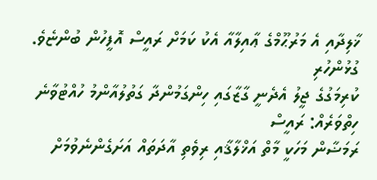ޚާލިދާއި އެ މަރުޙޫމްގެ ޢާއިލާއާ އެކު ކަމަށް ރައީސް އޮފީހުން ބުންޏެވެ.
ގުޅުންހުރި
ކުރިމަގުގެ ޖީލު އެދެނީ ގާޒާގައި ހިންގަމުންދާ ގަތުލުއާންމު ހުއްޓުވާނެ ހިތްވަރެއް: ރައީސް
ރަމަޟާން މަހަކީ މާތް އަޚްލާޤާއި ރިވެތި އާދަތައް އަށަގެންނެވުމަށް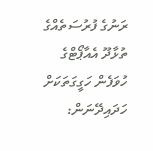ރަނުގެ ފުރުސަތެއްގެ
ތުޅާދޫ އެއާޕޯޓްގެ ހުވަފެން ހަގީގަތަކަށް ހަދައިދޭނަން: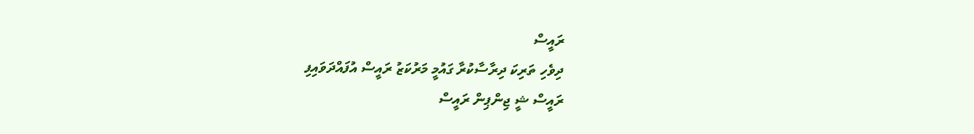ރައީސް
ދިވެހި ތަރިކަ ދިރާސާކުރާ ގައުމީ މަރުކަޒު ރައީސް އުފައްދަވައިފި
ރައީސް ޝީ ޖިންޕިން ރައީސް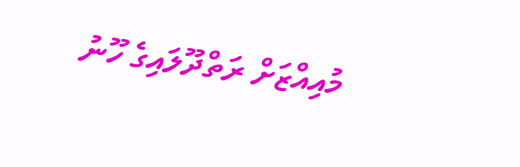މުއިއްޒަށް ރަތްދޫލައިގެ ހޫނު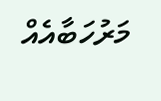މަރުހަބާއެއް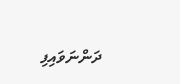ދަންނަވައިފި